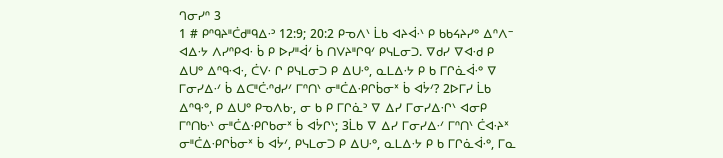ᒉᓂᓯᐢ 3
1 # ᑭᐢᑫᔨᐦᑖᑯᐦᑫᐃᐧᐣ 12:9; 20:2 ᑭᓀᐱᐠ ᒫᑲ ᐊᔨᐋᐧᐠ ᑭ ᑲᑲᔦᔨᓯᐤ ᐃᐢᐱᐨ ᐊᐃᐧᔭ ᐱᓯᐢᑭᐊᐧ ᑳ ᑭ ᐅᓯᐦᐋᐟ ᑳ ᑎᐯᔨᐦᒋᑫᐟ ᑭᓭᒪᓂᑐ. ᐁᑯᓯ ᐁᐊᐧᑯ ᑭ ᐃᑌᐤ ᐃᐢᑫᐧᐊᐧ, ᑖᐯᐧ ᒋ ᑭᓭᒪᓂᑐ ᑭ ᐃᑌᐧᐤ, ᓇᒪᐃᐧᔭ ᑭ ᑲ ᒥᒋᓈᐋᐧᐤ ᐁ ᒥᓂᓯᐃᐧᐟ ᑳ ᐃᑕᐦᑖᐧᐢᑯᓯᐟ ᒥᐢᑎᐠ ᓂᐦᑖᐃᐧᑭᒋᑳᓂᕽ ᑳ ᐊᔮᐟ? 2ᐅᒥᓯ ᒫᑲ ᐃᐢᑫᐧᐤ, ᑭ ᐃᑌᐤ ᑭᓀᐱᑲᐧ, ᓂ ᑲ ᑭ ᒥᒋᓈᐣ ᐁ ᐃᓯ ᒥᓂᓯᐃᐧᒋᐠ ᐊᓂᑭ ᒥᐢᑎᑲᐧᐠ ᓂᐦᑖᐃᐧᑭᒋᑲᓂᕽ ᑳ ᐊᔮᒋᐠ; 3ᒫᑲ ᐁ ᐃᓯ ᒥᓂᓯᐃᐧᐟ ᒥᐢᑎᐠ ᑖᐊᐧᔨᕽ ᓂᐦᑖᐃᐧᑭᒋᑳᓂᕽ ᑳ ᐊᔮᐟ, ᑭᓭᒪᓂᑐ ᑭ ᐃᑌᐧᐤ, ᓇᒪᐃᐧᔭ ᑭ ᑲ ᒥᒋᓈᐋᐧᐤ, ᒥᓇ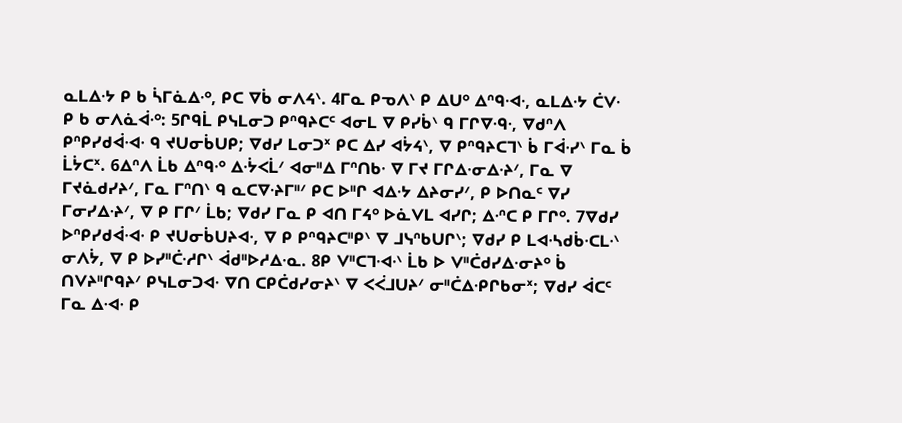ᓇᒪᐃᐧᔭ ᑭ ᑲ ᓵᒥᓈᐃᐧᐤ, ᑭᑕ ᐁᑳ ᓂᐱᔦᐠ. 4ᒥᓇ ᑭᓀᐱᐠ ᑭ ᐃᑌᐤ ᐃᐢᑫᐧᐊᐧ, ᓇᒪᐃᐧᔭ ᑖᐯᐧ ᑭ ᑲ ᓂᐱᓈᐋᐧᐤ: 5ᒋᑫᒫ ᑭᓭᒪᓂᑐ ᑭᐢᑫᔨᑕᒼ ᐊᓂᒪ ᐁ ᑭᓯᑳᐠ ᑫ ᒥᒋᐁᐧᑫᐧ, ᐁᑯᐢᐱ ᑭᐢᑭᓯᑯᐋᐧᐊᐧ ᑫ ᔪᑌᓂᑳᑌᑭ; ᐁᑯᓯ ᒪᓂᑐᕽ ᑭᑕ ᐃᓯ ᐊᔮᔦᐠ, ᐁ ᑭᐢᑫᔨᑕᒣᐠ ᑳ ᒥᐋᐧᓯᐠ ᒥᓇ ᑳ ᒫᔮᑕᕽ. 6ᐃᐢᐱ ᒫᑲ ᐃᐢᑫᐧᐤ ᐃᐧᔮᐸᒫᐟ ᐊᓂᐦᐃ ᒥᐢᑎᑲᐧ ᐁ ᒥᔪ ᒥᒋᐃᐧᓂᐃᐧᔨᐟ, ᒥᓇ ᐁ ᒥᔪᓈᑯᓯᔨᐟ, ᒥᓇ ᒥᐢᑎᐠ ᑫ ᓇᑕᐁᐧᔨᒥᐦᐟ ᑭᑕ ᐅᐦᒋ ᐊᐃᐧᔭ ᐃᔨᓂᓯᐟ, ᑭ ᐅᑎᓇᒼ ᐁᓯ ᒥᓂᓯᐃᐧᔨᐟ, ᐁ ᑭ ᒥᒋᐟ ᒫᑲ; ᐁᑯᓯ ᒥᓇ ᑭ ᐊᑎ ᒥᔦᐤ ᐅᓈᐯᒪ ᐊᓯᒋ; ᐃᐧᐢᑕ ᑭ ᒥᒋᐤ. 7ᐁᑯᓯ ᐅᐢᑭᓯᑯᐋᐧᐊᐧ ᑭ ᔪᑌᓂᑳᑌᔨᐊᐧ, ᐁ ᑭ ᑭᐢᑫᔨᑕᐦᑭᐠ ᐁ ᒧᓭᐢᑲᑌᒋᐠ; ᐁᑯᓯ ᑭ ᒪᐊᐧᓴᑯᑳᐧᑕᒪᐧᐠ ᓂᐱᔮ, ᐁ ᑭ ᐅᓯᐦᑖᐧᓱᒋᐠ ᐋᑯᐦᐅᓱᐃᐧᓇ. 8ᑭ ᐯᐦᑕᒣᐧᐊᐧᐠ ᒫᑲ ᐅ ᐯᐦᑖᑯᓯᐃᐧᓂᔨᐤ ᑳ ᑎᐯᔨᐦᒋᑫᔨᐟ ᑭᓭᒪᓂᑐᐊᐧ ᐁᑎ ᑕᑭᑖᑯᓯᓂᔨᐠ ᐁ ᐸᐹᒧᑌᔨᐟ ᓂᐦᑖᐃᐧᑭᒋᑲᓂᕽ; ᐁᑯᓯ ᐋᑕᒼ ᒥᓇ ᐃᐧᐊᐧ ᑭ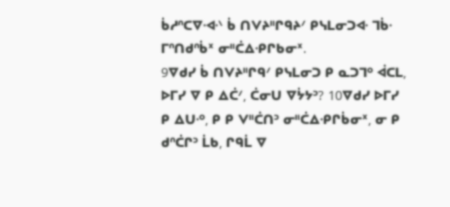ᑳᓱᐢᑕᐁᐧᐊᐧᐠ ᑳ ᑎᐯᔨᐦᒋᑫᔨᐟ ᑭᓭᒪᓂᑐᐊᐧ ᒣᑳᐧ ᒥᐢᑎᑯᐢᑳᕽ ᓂᐦᑖᐃᐧᑭᒋᑲᓂᕽ.
9ᐁᑯᓯ ᑳ ᑎᐯᔨᐦᒋᑫᐟ ᑭᓭᒪᓂᑐ ᑭ ᓇᑐᒣᐤ ᐋᑕᒪ, ᐅᒥᓯ ᐁ ᑭ ᐃᑖᐟ, ᑖᓂᑌ ᐁᔮᔭᐣ? 10ᐁᑯᓯ ᐅᒥᓯ ᑭ ᐃᑌᐧᐤ, ᑭ ᑭ ᐯᐦᑖᑎᐣ ᓂᐦᑖᐃᐧᑭᒋᑳᓂᕽ, ᓂ ᑭ ᑯᐢᑖᒋᐣ ᒫᑲ, ᒋᑫᒫ ᐁ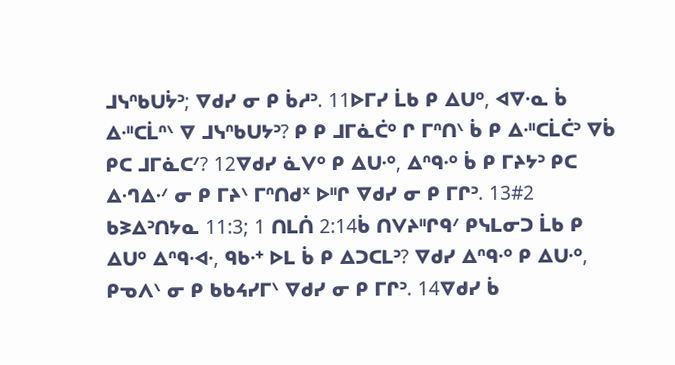ᒧᓭᐢᑲᑌᔮᐣ; ᐁᑯᓯ ᓂ ᑭ ᑳᓱᐣ. 11ᐅᒥᓯ ᒫᑲ ᑭ ᐃᑌᐤ, ᐊᐁᐧᓇ ᑳ ᐃᐧᐦᑕᒫᐢᐠ ᐁ ᒧᓭᐢᑲᑌᔭᐣ? ᑭ ᑭ ᒧᒥᓈᑖᐤ ᒋ ᒥᐢᑎᐠ ᑳ ᑭ ᐃᐧᐦᑕᒫᑖᐣ ᐁᑳ ᑭᑕ ᒧᒥᓈᑕᐟ? 12ᐁᑯᓯ ᓈᐯᐤ ᑭ ᐃᑌᐧᐤ, ᐃᐢᑫᐧᐤ ᑳ ᑭ ᒥᔨᔭᐣ ᑭᑕ ᐃᐧᒉᐃᐧᐟ ᓂ ᑭ ᒥᔨᐠ ᒥᐢᑎᑯᕽ ᐅᐦᒋ ᐁᑯᓯ ᓂ ᑭ ᒥᒋᐣ. 13#2 ᑲᕒᐃᐣᑎᔭᓇ 11:3; 1 ᑎᒪᑏ 2:14ᑳ ᑎᐯᔨᐦᒋᑫᐟ ᑭᓭᒪᓂᑐ ᒫᑲ ᑭ ᐃᑌᐤ ᐃᐢᑫᐧᐊᐧ, ᑫᑲᐧᐩ ᐅᒪ ᑳ ᑭ ᐃᑐᑕᒪᐣ? ᐁᑯᓯ ᐃᐢᑫᐧᐤ ᑭ ᐃᑌᐧᐤ, ᑭᓀᐱᐠ ᓂ ᑭ ᑲᑲᔦᓯᒥᐠ ᐁᑯᓯ ᓂ ᑭ ᒥᒋᐣ. 14ᐁᑯᓯ ᑳ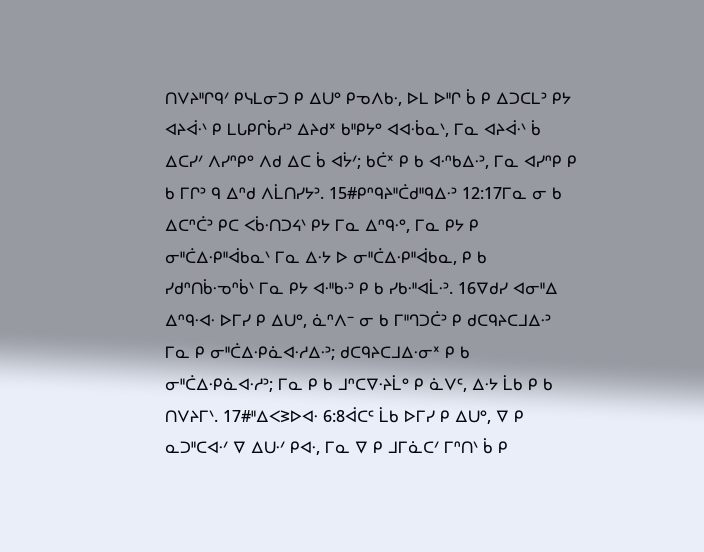ᑎᐯᔨᐦᒋᑫᐟ ᑭᓭᒪᓂᑐ ᑭ ᐃᑌᐤ ᑭᓀᐱᑲᐧ, ᐅᒪ ᐅᐦᒋ ᑳ ᑭ ᐃᑐᑕᒪᐣ ᑭᔭ ᐊᔨᐋᐧᐠ ᑭ ᒪᒐᑭᒋᑳᓱᐣ ᐃᔨᑯᕽ ᑲᐦᑭᔭᐤ ᐊᐊᐧᑳᓇᐠ, ᒥᓇ ᐊᔨᐋᐧᐠ ᑳ ᐃᑕᓯᐟ ᐱᓯᐢᑭᐤ ᐱᑯ ᐃᑕ ᑳ ᐊᔮᐟ; ᑲᑖᕽ ᑭ ᑲ ᐊᐧᐢᑲᐃᐧᐣ, ᒥᓇ ᐊᓯᐢᑭ ᑭ ᑲ ᒥᒋᐣ ᑫ ᐃᐢᑯ ᐱᒫᑎᓯᔭᐣ. 15#ᑭᐢᑫᔨᐦᑖᑯᐦᑫᐃᐧᐣ 12:17ᒥᓇ ᓂ ᑲ ᐃᑕᐢᑖᐣ ᑭᑕ ᐸᑳᐧᑎᑐᔦᐠ ᑭᔭ ᒥᓇ ᐃᐢᑫᐧᐤ, ᒥᓇ ᑭᔭ ᑭ ᓂᐦᑖᐃᐧᑭᐦᐋᑲᓇᐠ ᒥᓇ ᐃᐧᔭ ᐅ ᓂᐦᑖᐃᐧᑭᐦᐋᑲᓇ, ᑭ ᑲ ᓯᑯᐢᑎᑳᐧᓀᐢᑳᐠ ᒥᓇ ᑭᔭ ᐊᐧᐦᑲᐧᐣ ᑭ ᑲ ᓯᑲᐧᐦᐊᒫᐧᐣ. 16ᐁᑯᓯ ᐊᓂᐦᐃ ᐃᐢᑫᐧᐊᐧ ᐅᒥᓯ ᑭ ᐃᑌᐤ, ᓈᐢᐱᐨ ᓂ ᑲ ᒥᐦᒉᑐᑖᐣ ᑭ ᑯᑕᑫᔨᑕᒧᐃᐧᐣ ᒥᓇ ᑭ ᓂᐦᑖᐃᐧᑭᓈᐊᐧᓱᐃᐧᐣ; ᑯᑕᑫᔨᑕᒧᐃᐧᓂᕽ ᑭ ᑲ ᓂᐦᑖᐃᐧᑭᓈᐊᐧᓱᐣ; ᒥᓇ ᑭ ᑲ ᒧᐢᑕᐁᐧᔨᒫᐤ ᑭ ᓈᐯᒼ, ᐃᐧᔭ ᒫᑲ ᑭ ᑲ ᑎᐯᔨᒥᐠ. 17#ᐦᐃᐸᕒᐅᐊᐧ 6:8ᐋᑕᒼ ᒫᑲ ᐅᒥᓯ ᑭ ᐃᑌᐤ, ᐁ ᑭ ᓇᑐᐦᑕᐊᐧᐟ ᐁ ᐃᑌᐧᐟ ᑭᐊᐧ, ᒥᓇ ᐁ ᑭ ᒧᒥᓈᑕᐟ ᒥᐢᑎᐠ ᑳ ᑭ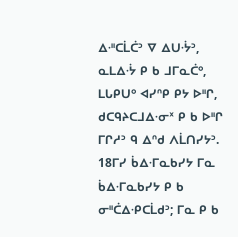ᐃᐧᐦᑕᒫᑖᐣ ᐁ ᐃᑌᐧᔮᐣ, ᓇᒪᐃᐧᔮ ᑭ ᑲ ᒧᒥᓇᑖᐤ, ᒪᒐᑭᑌᐤ ᐊᓯᐢᑭ ᑭᔭ ᐅᐦᒋ, ᑯᑕᑫᔨᑕᒧᐃᐧᓂᕽ ᑭ ᑲ ᐅᐦᒋ ᒥᒋᓱᐣ ᑫ ᐃᐢᑯ ᐱᒫᑎᓯᔭᐣ. 18ᒥᓯ ᑳᐃᐧᒥᓇᑲᓯᔭ ᒥᓇ ᑳᐃᐧᒥᓇᑲᓯᔭ ᑭ ᑲ ᓂᐦᑖᐃᐧᑭᑕᒫᑯᐣ; ᒥᓇ ᑭ ᑲ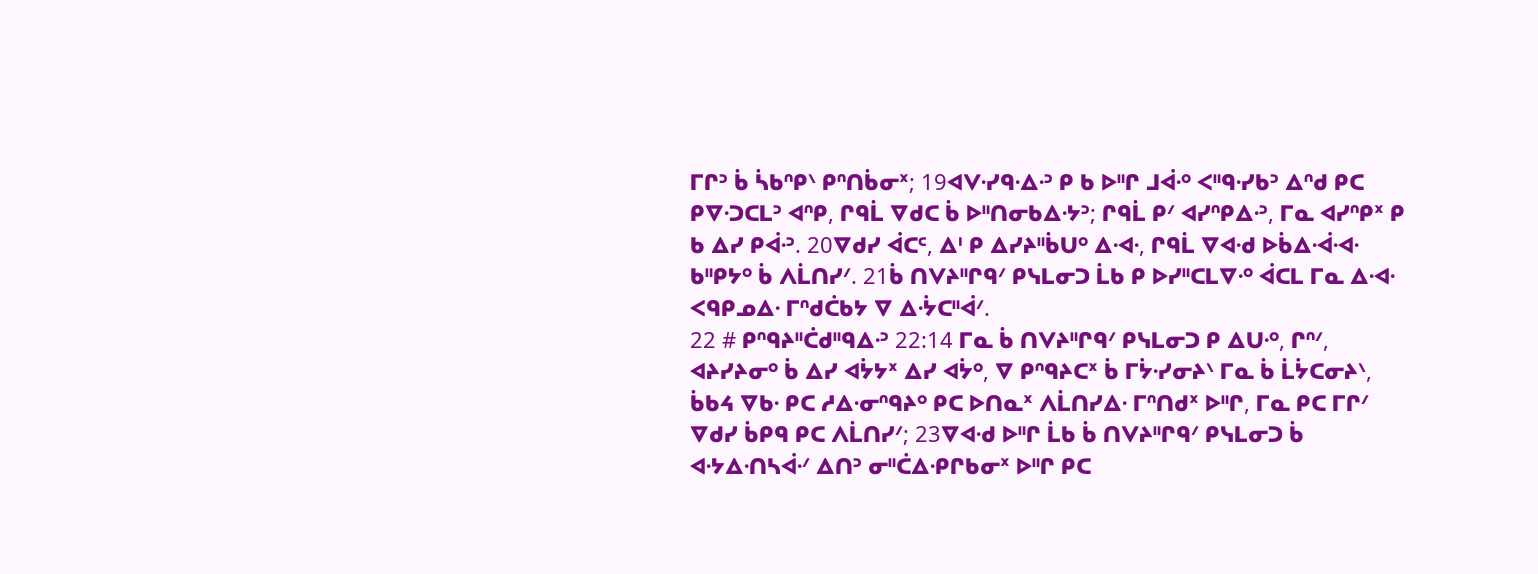ᒥᒋᐣ ᑳ ᓵᑲᐢᑭᐠ ᑭᐢᑎᑳᓂᕽ; 19ᐊᐯᐧᓯᑫᐧᐃᐧᐣ ᑭ ᑲ ᐅᐦᒋ ᒧᐋᐧᐤ ᐸᐦᑫᐧᓯᑲᐣ ᐃᐢᑯ ᑭᑕ ᑭᐁᐧᑐᑕᒪᐣ ᐊᐢᑭ, ᒋᑫᒫ ᐁᑯᑕ ᑳ ᐅᐦᑎᓂᑲᐃᐧᔭᐣ; ᒋᑫᒫ ᑭᐟ ᐊᓯᐢᑭᐃᐧᐣ, ᒥᓇ ᐊᓯᐢᑭᕽ ᑭ ᑲ ᐃᓯ ᑭᐋᐧᐣ. 20ᐁᑯᓯ ᐋᑕᒼ, ᐃᑊ ᑭ ᐃᓯᔨᐦᑳᑌᐤ ᐃᐧᐊᐧ, ᒋᑫᒫ ᐁᐊᐧᑯ ᐅᑳᐃᐧᐋᐧᐊᐧ ᑲᐦᑭᔭᐤ ᑳ ᐱᒫᑎᓯᐟ. 21ᑳ ᑎᐯᔨᐦᒋᑫᐟ ᑭᓭᒪᓂᑐ ᒫᑲ ᑭ ᐅᓯᐦᑕᒪᐁᐧᐤ ᐋᑕᒪ ᒥᓇ ᐃᐧᐊᐧ ᐸᑫᑭᓄᐃᐧ ᒥᐢᑯᑖᑲᔭ ᐁ ᐃᐧᔮᑕᐦᐋᐟ.
22 # ᑭᐢᑫᔨᐦᑖᑯᐦᑫᐃᐧᐣ 22:14 ᒥᓇ ᑳ ᑎᐯᔨᐦᒋᑫᐟ ᑭᓭᒪᓂᑐ ᑭ ᐃᑌᐧᐤ, ᒋᐢᐟ, ᐊᔨᓯᔨᓂᐤ ᑳ ᐃᓯ ᐊᔮᔭᕽ ᐃᓯ ᐊᔮᐤ, ᐁ ᑭᐢᑫᔨᑕᕽ ᑳ ᒥᔮᐧᓯᓂᔨᐠ ᒥᓇ ᑳ ᒫᔮᑕᓂᔨᐠ, ᑳᑲᔦ ᐁᑲᐧ ᑭᑕ ᓱᐃᐧᓂᐢᑫᔨᐤ ᑭᑕ ᐅᑎᓇᕽ ᐱᒫᑎᓯᐃᐧ ᒥᐢᑎᑯᕽ ᐅᐦᒋ, ᒥᓇ ᑭᑕ ᒥᒋᐟ ᐁᑯᓯ ᑳᑭᑫ ᑭᑕ ᐱᒫᑎᓯᐟ; 23ᐁᐊᐧᑯ ᐅᐦᒋ ᒫᑲ ᑳ ᑎᐯᔨᐦᒋᑫᐟ ᑭᓭᒪᓂᑐ ᑳ ᐊᐧᔭᐃᐧᑎᓴᐋᐧᐟ ᐃᑎᐣ ᓂᐦᑖᐃᐧᑭᒋᑲᓂᕽ ᐅᐦᒋ ᑭᑕ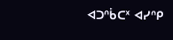ᐊᑐᐢᑳᑕᕽ ᐊᓯᐢᑭ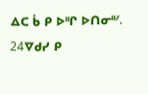ᐃᑕ ᑳ ᑭ ᐅᐦᒋ ᐅᑎᓂᐦᐟ. 24ᐁᑯᓯ ᑭ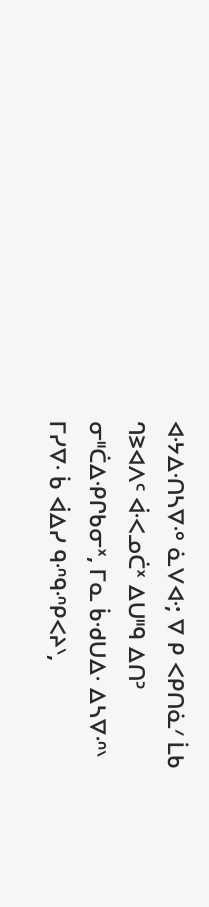ᐊᐧᔭᐃᐧᑎᓴᐁᐧᐤ ᓈᐯᐊᐧ; ᐁ ᑭ ᐸᑭᑎᓈᐟ ᒫᑲ ᒉᕒᐊᐱᒼ ᐋᐧᐸᓄᑖᕽ ᐃᑌᐦᑫ ᐃᑎᐣ ᓂᐦᑖᐃᐧᑭᒋᑲᓂᕽ, ᒥᓇ ᑳᐧᑯᑌᐃᐧ ᐃᓴᐁᐧᐢᐠ ᒥᓯᐁᐧ ᑳ ᐋᐃᓯ ᑫᐧᐢᑫᐧᐢᑭᐸᔨᐠ,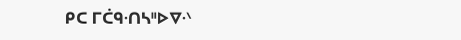ᑭᑕ ᒥᑖᑫᐧᑎᓴᐦᐅᐁᐧᐠ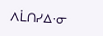ᐱᒫᑎᓯᐃᐧᓂ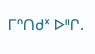ᒥᐢᑎᑯᕽ ᐅᐦᒋ.